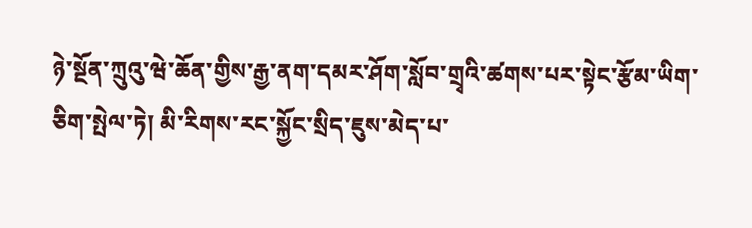ཉེ་སྔོན་ཀྲུའུ་ཝེ་ཆོན་གྱིས་རྒྱ་ནག་དམར་ཤོག་སློབ་གྲྭའི་ཚགས་པར་སྟེང་རྩོམ་ཡིག་ཅིག་སྤེལ་ཏེ། མི་རིགས་རང་སྐྱོང་སྲིད་ཇུས་མེད་པ་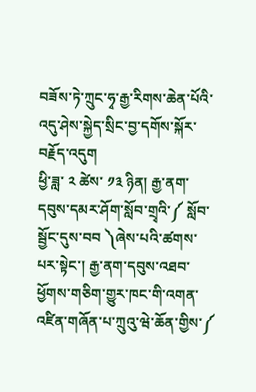བཟོས་ཏེ་ཀྲུང་ཧྭ་རྒྱ་རིགས་ཆེན་པོའི་འདུ་ཤེས་སྐྱེད་སྲིང་བྱ་དགོས་སྐོར་བརྗོད་འདུག
ཕྱི་ཟླ་ ༢ ཚེས་ ༡༣ ཉིན། རྒྱ་ནག་དབུས་དམར་ཤོག་སློབ་གྲྭའི་༼ སློབ་སྦྱོང་དུས་བབ ༽ཞེས་པའི་ཚགས་པར་སྟེང་། རྒྱ་ནག་དབུས་འཐབ་ཕྱོགས་གཅིག་གྱུར་ཁང་གི་འགན་འཛིན་གཞོན་པ་ཀྲུའུ་ཝེ་ཆོན་གྱིས་༼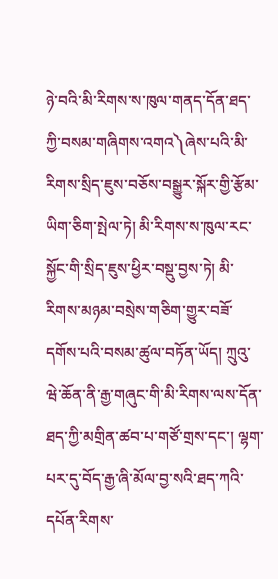ཉེ་བའི་མི་རིགས་ས་ཁུལ་གནད་དོན་ཐད་ཀྱི་བསམ་གཞིགས་འགའ༽ཞེས་པའི་མི་རིགས་སྲིད་ཇུས་བཅོས་བསྒྱུར་སྐོར་གྱི་རྩོམ་ཡིག་ཅིག་སྤེལ་ཏེ། མི་རིགས་ས་ཁུལ་རང་སྐྱོང་གི་སྲིད་ཇུས་ཕྱིར་བསྡུ་བྱས་ཏེ། མི་རིགས་མཉམ་བསྲེས་གཅིག་གྱུར་བཟོ་དགོས་པའི་བསམ་ཚུལ་བཏོན་ཡོད། ཀྲུའུ་ཝེ་ཆོན་ནི་རྒྱ་གཞུང་གི་མི་རིགས་ལས་དོན་ཐད་ཀྱི་མགྲིན་ཚབ་པ་གཙོ་གྲས་དང་། ལྷག་པར་དུ་བོད་རྒྱ་ཞི་མོལ་བྱ་སའི་ཐད་ཀའི་དཔོན་རིགས་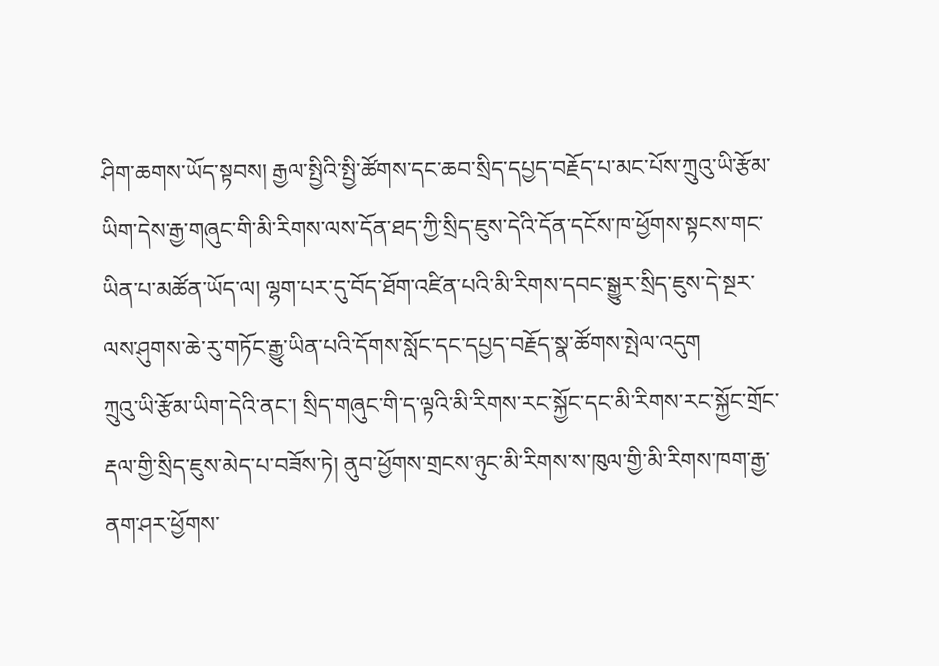ཤིག་ཆགས་ཡོད་སྟབས། རྒྱལ་སྤྱིའི་སྤྱི་ཚོགས་དང་ཆབ་སྲིད་དཔྱད་བརྗོད་པ་མང་པོས་ཀྲུའུ་ཡི་རྩོམ་ཡིག་དེས་རྒྱ་གཞུང་གི་མི་རིགས་ལས་དོན་ཐད་ཀྱི་སྲིད་ཇུས་དེའི་དོན་དངོས་ཁ་ཕྱོགས་སྟངས་གང་ཡིན་པ་མཚོན་ཡོད་ལ། ལྷག་པར་དུ་བོད་ཐོག་འཛིན་པའི་མི་རིགས་དབང་སྒྱུར་སྲིད་ཇུས་དེ་སྔར་ལས་ཤུགས་ཆེ་རུ་གཏོང་རྒྱུ་ཡིན་པའི་དོགས་སློང་དང་དཔྱད་བརྗོད་སྣ་ཚོགས་སྤེལ་འདུག
ཀྲུའུ་ཡི་རྩོམ་ཡིག་དེའི་ནང་། སྲིད་གཞུང་གི་ད་ལྟའི་མི་རིགས་རང་སྐྱོང་དང་མི་རིགས་རང་སྐྱོང་གྲོང་རྡལ་གྱི་སྲིད་ཇུས་མེད་པ་བཟོས་ཏེ། ནུབ་ཕྱོགས་གྲངས་ཉུང་མི་རིགས་ས་ཁུལ་གྱི་མི་རིགས་ཁག་རྒྱ་ནག་ཤར་ཕྱོགས་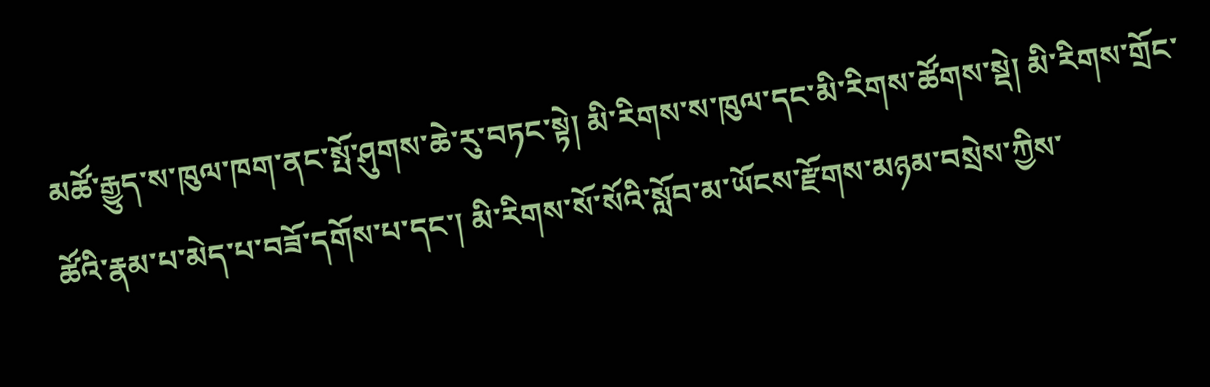མཚོ་རྒྱུད་ས་ཁུལ་ཁག་ནང་སྤོ་ཤུགས་ཆེ་རུ་བཏང་སྟེ། མི་རིགས་ས་ཁུལ་དང་མི་རིགས་ཚོགས་སྡེ། མི་རིགས་གྲོང་ཚོའི་རྣམ་པ་མེད་པ་བཟོ་དགོས་པ་དང་། མི་རིགས་སོ་སོའི་སློབ་མ་ཡོངས་རྫོགས་མཉམ་བསྲེས་ཀྱིས་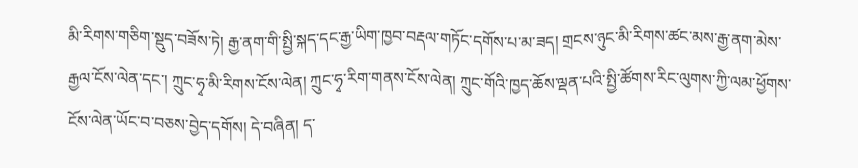མི་རིགས་གཅིག་སྡུད་བཟོས་ཏེ། རྒྱ་ནག་གི་སྤྱི་སྐད་དང་རྒྱ་ཡིག་ཁྱབ་བརྡལ་གཏོང་དགོས་པ་མ་ཟད། གྲངས་ཉུང་མི་རིགས་ཚང་མས་རྒྱ་ནག་མེས་རྒྱལ་ངོས་ལེན་དང་། ཀྲུང་ཧྭ་མི་རིགས་ངོས་ལེན། ཀྲུང་ཧྭ་རིག་གནས་ངོས་ལེན། ཀྲུང་གོའི་ཁྱད་ཆོས་ལྡན་པའི་སྤྱི་ཚོགས་རིང་ལུགས་ཀྱི་ལམ་ཕྱོགས་ངོས་ལེན་ཡོང་བ་བཅས་བྱེད་དགོས། དེ་བཞིན། ད་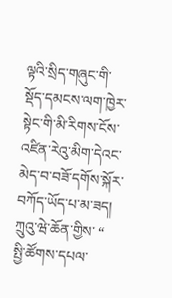ལྟའི་སྲིད་གཞུང་གི་སྡོད་དམངས་ལག་ཁྱེར་སྟེང་གི་མི་རིགས་ངོས་འཛིན་རེའུ་མིག་དེའང་མེད་བ་བཟོ་དགོས་སྐོར་བཀོད་ཡོད་པ་མ་ཟད། ཀྲུའུ་ཝེ་ཆོན་གྱིས་ “ སྤྱི་ཚོགས་དཔལ་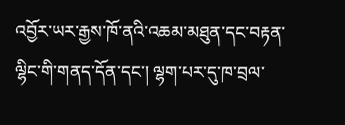འབྱོར་ཡར་རྒྱས་ཁོ་ནའི་འཆམ་མཐུན་དང་བརྟན་ལྷིང་གི་གནད་དོན་དང་། ལྷག་པར་དུ་ཁ་བྲལ་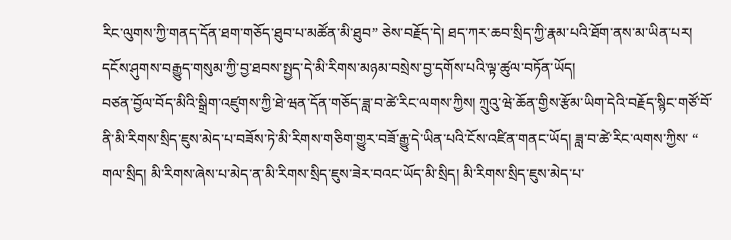རིང་ལུགས་ཀྱི་གནད་དོན་ཐག་གཅོད་ཐུབ་པ་མཚོན་མི་ཐུབ” ཅེས་བརྗོད་དེ། ཐད་ཀར་ཆབ་སྲིད་ཀྱི་རྣམ་པའི་ཐོག་ནས་མ་ཡིན་པར། དངོས་ཤུགས་བརྒྱུད་གསུམ་ཀྱི་བྱ་ཐབས་སྤྱད་དེ་མི་རིགས་མཉམ་བསྲེས་བྱ་དགོས་པའི་ལྟ་ཚུལ་བཏོན་ཡོད།
བཙན་བྱོལ་བོད་མིའི་སྒྲིག་འཛུགས་ཀྱི་ཐེ་ཝན་དོན་གཅོད་ཟླ་བ་ཚེ་རིང་ལགས་ཀྱིས། ཀྲུའུ་ཝེ་ཆོན་གྱིས་རྩོམ་ཡིག་དེའི་བརྗོད་སྙིང་གཙོ་བོ་ནི་མི་རིགས་སྲིད་ཇུས་མེད་པ་བཟོས་ཏེ་མི་རིགས་གཅིག་གྱུར་བཟོ་རྒྱུ་དེ་ཡིན་པའི་ངོས་འཛིན་གནང་ཡོད། ཟླ་བ་ཚེ་རིང་ལགས་ཀྱིས་ “ གལ་སྲིད། མི་རིགས་ཞེས་པ་མེད་ན་མི་རིགས་སྲིད་ཇུས་ཟེར་བའང་ཡོད་མི་སྲིད། མི་རིགས་སྲིད་ཇུས་མེད་པ་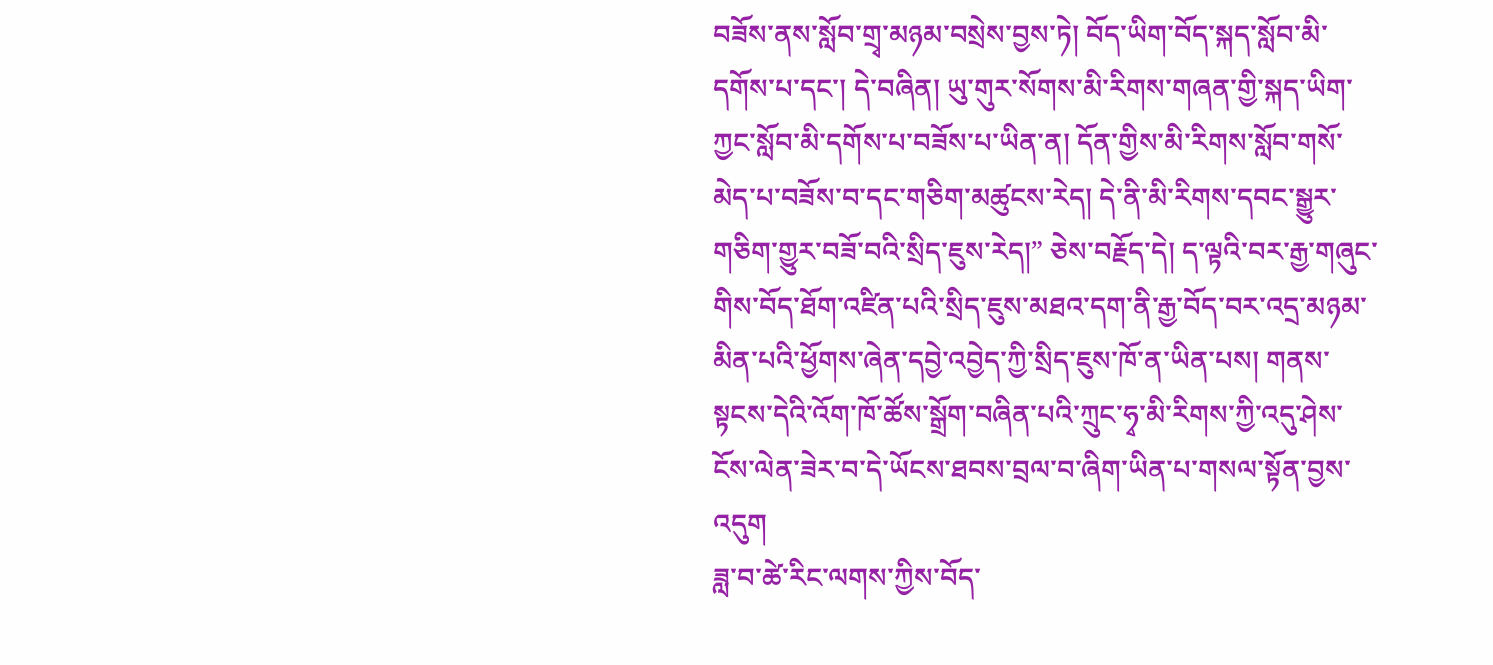བཟོས་ནས་སློབ་གྲྭ་མཉམ་བསྲེས་བྱས་ཏེ། བོད་ཡིག་བོད་སྐད་སློབ་མི་དགོས་པ་དང་། དེ་བཞིན། ཡུ་གུར་སོགས་མི་རིགས་གཞན་གྱི་སྐད་ཡིག་ཀྱང་སློབ་མི་དགོས་པ་བཟོས་པ་ཡིན་ན། དོན་གྱིས་མི་རིགས་སློབ་གསོ་མེད་པ་བཟོས་བ་དང་གཅིག་མཚུངས་རེད། དེ་ནི་མི་རིགས་དབང་སྒྱུར་གཅིག་གྱུར་བཟོ་བའི་སྲིད་ཇུས་རེད།” ཅེས་བརྗོད་དེ། ད་ལྟའི་བར་རྒྱ་གཞུང་གིས་བོད་ཐོག་འཛིན་པའི་སྲིད་ཇུས་མཐའ་དག་ནི་རྒྱ་བོད་བར་འདྲ་མཉམ་མིན་པའི་ཕྱོགས་ཞེན་དབྱེ་འབྱེད་ཀྱི་སྲིད་ཇུས་ཁོ་ན་ཡིན་པས། གནས་སྟངས་དེའི་འོག་ཁོ་ཚོས་སྒྲོག་བཞིན་པའི་ཀྲུང་ཧྭ་མི་རིགས་ཀྱི་འདུ་ཤེས་ངོས་ལེན་ཟེར་བ་དེ་ཡོངས་ཐབས་བྲལ་བ་ཞིག་ཡིན་པ་གསལ་སྟོན་བྱས་འདུག
ཟླ་བ་ཚེ་རིང་ལགས་ཀྱིས་བོད་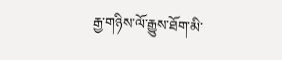རྒྱ་གཉིས་ལོ་རྒྱུས་ཐོག་མི་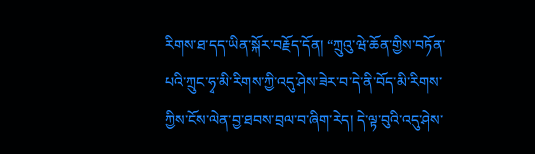རིགས་ཐ་དད་ཡིན་སྐོར་བརྗོད་དོན། “ཀྲུའུ་ཝེ་ཆོན་གྱིས་བཏོན་པའི་ཀྲུང་ཧྭ་མི་རིགས་ཀྱི་འདུ་ཤེས་ཟེར་བ་དེ་ནི་བོད་མི་རིགས་ཀྱིས་ངོས་ལེན་བྱ་ཐབས་བྲལ་བ་ཞིག་རེད། དེ་ལྟ་བུའི་འདུ་ཤེས་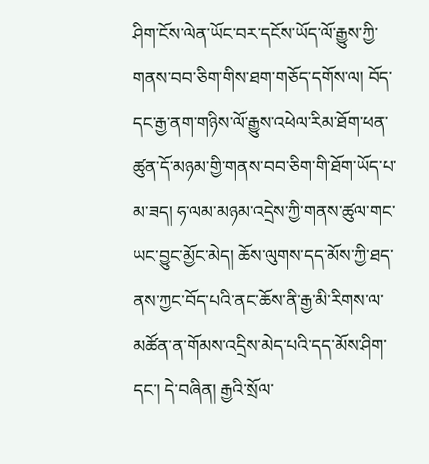ཤིག་ངོས་ལེན་ཡོང་བར་དངོས་ཡོད་ལོ་རྒྱུས་ཀྱི་གནས་བབ་ཅིག་གིས་ཐག་གཅོད་དགོས་ལ། བོད་དང་རྒྱ་ནག་གཉིས་ལོ་རྒྱུས་འཕེལ་རིམ་ཐོག་ཕན་ཚུན་དོ་མཉམ་གྱི་གནས་བབ་ཅིག་གི་ཐོག་ཡོད་པ་མ་ཟད། ཧ་ལམ་མཉམ་འདྲེས་ཀྱི་གནས་ཚུལ་གང་ཡང་བྱུང་མྱོང་མེད། ཆོས་ལུགས་དད་མོས་ཀྱི་ཐད་ནས་ཀྱང་བོད་པའི་ནང་ཆོས་ནི་རྒྱ་མི་རིགས་ལ་མཚོན་ན་གོམས་འདྲིས་མེད་པའི་དད་མོས་ཤིག་དང་། དེ་བཞིན། རྒྱའི་སྲོལ་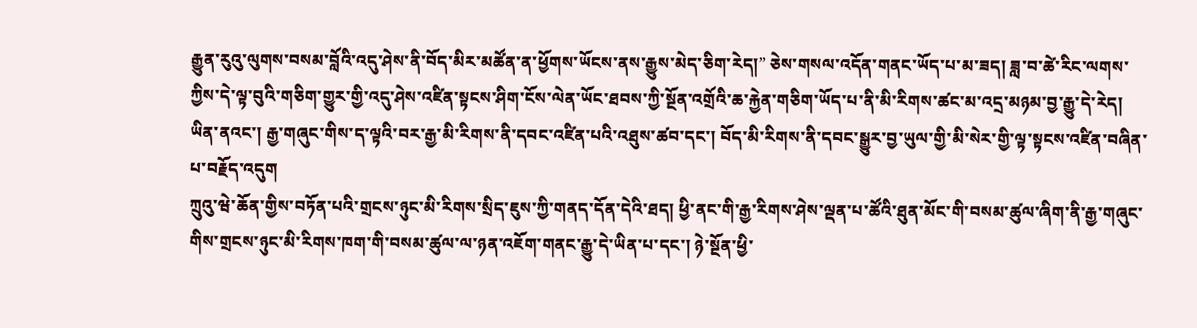རྒྱུན་རུའུ་ལུགས་བསམ་བློའི་འདུ་ཤེས་ནི་བོད་མིར་མཚོན་ན་ཕྱོགས་ཡོངས་ནས་རྒྱུས་མེད་ཅིག་རེད།” ཅེས་གསལ་འདོན་གནང་ཡོད་པ་མ་ཟད། ཟླ་བ་ཚེ་རིང་ལགས་ཀྱིས་དེ་ལྟ་བུའི་གཅིག་གྱུར་གྱི་འདུ་ཤེས་འཛིན་སྟངས་ཤིག་ངོས་ལེན་ཡོང་ཐབས་ཀྱི་སྔོན་འགྲོའི་ཆ་རྐྱེན་གཅིག་ཡོད་པ་ནི་མི་རིགས་ཚང་མ་འདྲ་མཉམ་བྱ་རྒྱུ་དེ་རེད། ཡིན་ནའང་། རྒྱ་གཞུང་གིས་ད་ལྟའི་བར་རྒྱ་མི་རིགས་ནི་དབང་འཛིན་པའི་འཐུས་ཚབ་དང་། བོད་མི་རིགས་ནི་དབང་སྒྱུར་བྱ་ཡུལ་གྱི་མི་སེར་གྱི་ལྟ་སྟངས་འཛིན་བཞིན་པ་བརྗོད་འདུག
ཀྲུའུ་ཝེ་ཆོན་གྱིས་བཏོན་པའི་གྲངས་ཉུང་མི་རིགས་སྲིད་ཇུས་ཀྱི་གནད་དོན་དེའི་ཐད། ཕྱི་ནང་གི་རྒྱ་རིགས་ཤེས་ལྡན་པ་ཚོའི་ཐུན་མོང་གི་བསམ་ཚུལ་ཞིག་ནི་རྒྱ་གཞུང་གིས་གྲངས་ཉུང་མི་རིགས་ཁག་གི་བསམ་ཚུལ་ལ་ཉན་འཇོག་གནང་རྒྱུ་དེ་ཡིན་པ་དང་། ཉེ་སྔོན་ཕྱི་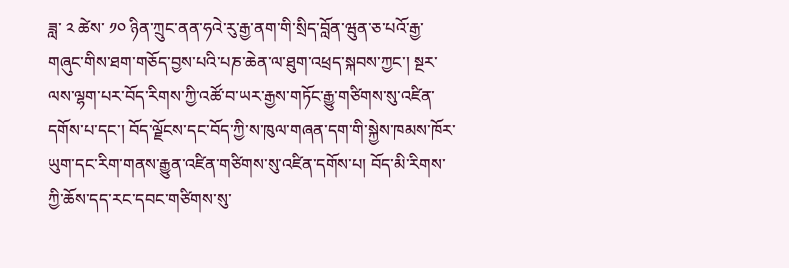ཟླ་ ༢ ཚེས་ ༡༠ ཉིན་ཀྲུང་ནན་ཧའེ་རུ་རྒྱ་ནག་གི་སྲིད་བློན་ཝུན་ཅ་པའོ་རྒྱ་གཞུང་གིས་ཐག་གཅོད་བྱས་པའི་པཎ་ཆེན་ལ་ཐུག་འཕྲད་སྐབས་ཀྱང་། སྔར་ལས་ལྷག་པར་བོད་རིགས་ཀྱི་འཚོ་བ་ཡར་རྒྱས་གཏོང་རྒྱུ་གཙིགས་སུ་འཛིན་དགོས་པ་དང་། བོད་ལྗོངས་དང་བོད་ཀྱི་ས་ཁུལ་གཞན་དག་གི་སྐྱེས་ཁམས་ཁོར་ཡུག་དང་རིག་གནས་རྒྱུན་འཛིན་གཙིགས་སུ་འཛིན་དགོས་པ། བོད་མི་རིགས་ཀྱི་ཆོས་དད་རང་དབང་གཙིགས་སུ་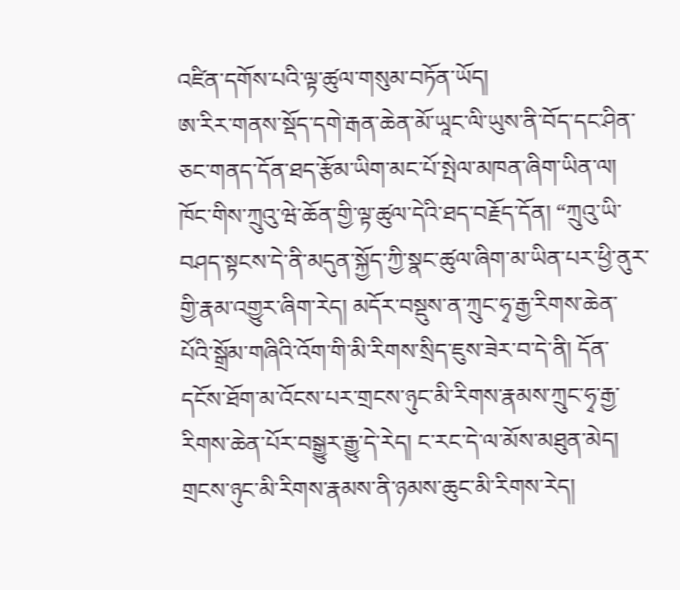འཛིན་དགོས་པའི་ལྟ་ཚུལ་གསུམ་བཏོན་ཡོད།
ཨ་རིར་གནས་སྡོད་དགེ་རྒན་ཆེན་མོ་ཡཱང་ལི་ཡུས་ནི་བོད་དང་ཤིན་ཅང་གནད་དོན་ཐད་རྩོམ་ཡིག་མང་པོ་སྤེལ་མཁན་ཞིག་ཡིན་ལ། ཁོང་གིས་ཀྲུའུ་ཝེ་ཆོན་གྱི་ལྟ་ཚུལ་དེའི་ཐད་བརྗོད་དོན། “ཀྲུའུ་ཡི་བཤད་སྟངས་དེ་ནི་མདུན་སྐྱོད་ཀྱི་སྣང་ཚུལ་ཞིག་མ་ཡིན་པར་ཕྱི་ནུར་གྱི་རྣམ་འགྱུར་ཞིག་རེད། མདོར་བསྡུས་ན་ཀྲུང་ཧྭ་རྒྱ་རིགས་ཆེན་པོའི་སྒྲོམ་གཞིའི་འོག་གི་མི་རིགས་སྲིད་ཇུས་ཟེར་བ་དེ་ནི། དོན་དངོས་ཐོག་མ་འོངས་པར་གྲངས་ཉུང་མི་རིགས་རྣམས་ཀྲུང་ཧྭ་རྒྱ་རིགས་ཆེན་པོར་བསྒྱུར་རྒྱུ་དེ་རེད། ང་རང་དེ་ལ་མོས་མཐུན་མེད། གྲངས་ཉུང་མི་རིགས་རྣམས་ནི་ཉམས་ཆུང་མི་རིགས་རེད།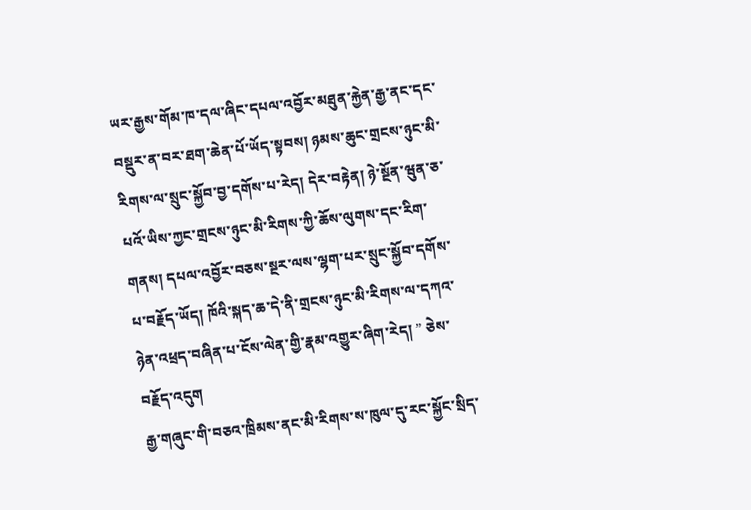ཡར་རྒྱས་གོམ་ཁ་དལ་ཞིང་དཔལ་འབྱོར་མཐུན་རྐྱེན་རྒྱ་ནང་དང་བསྡུར་ན་བར་ཐག་ཆེན་པོ་ཡོད་སྟབས། ཉམས་ཆུང་གྲངས་ཉུང་མི་རིགས་ལ་སྲུང་སྐྱོབ་བྱ་དགོས་པ་རེད། དེར་བརྟེན། ཉེ་སྔོན་ཝུན་ཅ་པའོ་ཡིས་ཀྱང་གྲངས་ཉུང་མི་རིགས་ཀྱི་ཆོས་ལུགས་དང་རིག་གནས། དཔལ་འབྱོར་བཅས་སྔར་ལས་ལྷག་པར་སྲུང་སྐྱོབ་དགོས་པ་བརྗོད་ཡོད། ཁོའི་སྐད་ཆ་དེ་ནི་གྲངས་ཉུང་མི་རིགས་ལ་དཀའ་ཉེན་འཕྲད་བཞིན་པ་ངོས་ལེན་གྱི་རྣམ་འགྱུར་ཞིག་རེད། ” ཅེས་བརྗོད་འདུག
རྒྱ་གཞུང་གི་བཅའ་ཁྲིམས་ནང་མི་རིགས་ས་ཁུལ་དུ་རང་སྐྱོང་སྲིད་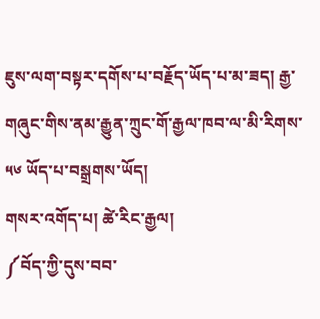ཇུས་ལག་བསྟར་དགོས་པ་བརྗོད་ཡོད་པ་མ་ཟད། རྒྱ་གཞུང་གིས་ནམ་རྒྱུན་ཀྲུང་གོ་རྒྱལ་ཁབ་ལ་མི་རིགས་ ༥༦ ཡོད་པ་བསྒྲགས་ཡོད།
གསར་འགོད་པ། ཚེ་རིང་རྒྱལ།
༼བོད་ཀྱི་དུས་བབ་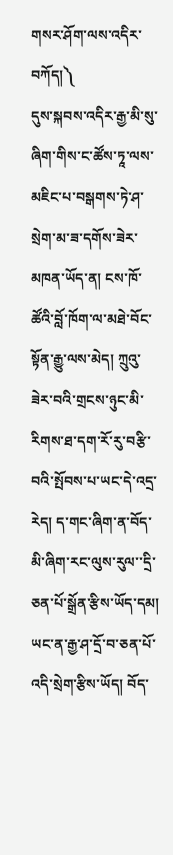གསར་ཤོག་ལས་འདིར་བཀོད།༽
དུས་སྐབས་འདིར་རྒྱ་མི་སུ་ཞིག་གིས་ང་ཚོས་ཏཱ་ལས་མཇིང་པ་བསྒགས་ཏེ་ཤ་སྲེག་མ་ཟ་དགོས་ཟེར་མཁན་ཡོད་ན། ངས་ཁོ་ཚོའི་བློ་ཁོག་ལ་མཐེ་བོང་སྟོན་རྒྱུ་ལས་མེད། ཀྲུའུ་ཟེར་བའི་གྲངས་ཉུང་མི་རིགས་ཐ་དག་རོ་རུ་བརྩི་བའི་སྤོབས་པ་ཡང་དེ་འདྲ་རེད། ད་གང་ཞིག་ན་བོད་མི་ཞིག་རང་ལུས་རུལ་་དྲི་ཅན་པོ་སྒྲོན་རྩིས་ཡོད་དམ། ཡང་ན་རྒྱ་ཤ་དྲོ་བ་ཅན་པོ་འདི་སྲེག་རྩིས་ཡོད། བོད་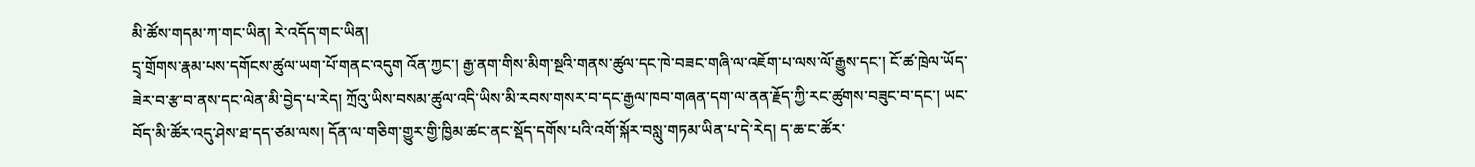མི་ཚོས་གདམ་ཀ་གང་ཡིན། རེ་འདོད་གང་ཡིན།
དྲྭ་གྲོགས་རྣམ་པས་དགོངས་ཚུལ་ཡག་པོ་གནང་འདུག འོན་ཀྱང་། རྒྱ་ནག་གིས་མིག་སྔའི་གནས་ཚུལ་དང་ཁེ་བཟང་གཞི་ལ་འཇོག་པ་ལས་ལོ་རྒྱུས་དང་། ངོ་ཚ་ཁྲེལ་ཡོད་ཟེར་བ་རྩ་བ་ནས་དང་ལེན་མི་བྱེད་པ་རེད། ཀྲོའུ་ཡིས་བསམ་ཚུལ་འདི་ཡིས་མི་རབས་གསར་བ་དང་རྒྱལ་ཁབ་གཞན་དག་ལ་ནན་རྗོད་ཀྱི་རང་ཚུགས་བཟུང་བ་དང་། ཡང་བོད་མི་ཚོར་འདུ་ཤེས་ཐ་དད་ཙམ་ལས། དོན་ལ་གཅིག་གྱུར་གྱི་ཁྱིམ་ཚང་ནང་སྡོད་དགོས་པའི་འགོ་སྐོར་བསླུ་གཏམ་ཡིན་པ་དེ་རེད། ད་ཆ་ང་ཚོར་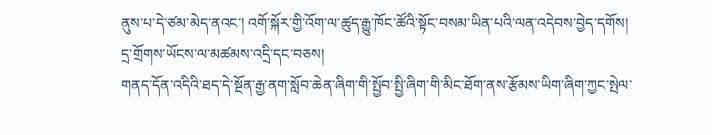ནུས་པ་དེ་ཙམ་མེད་ནའང་། འགོ་སྐོར་གྱི་འོག་ལ་ཚུད་རྒྱུ་ཁོང་ཚོའི་སྟོང་བསམ་ཡིན་པའི་ལན་འདེབས་བྱེད་དགོས།
དྲ་གྲོགས་ཡོངས་ལ་མཚམས་འདྲི་དང་བཅས།
གནད་དོན་འདིའི་ཐད་དེ་སྔོན་རྒྱ་ནག་སློབ་ཆེན་ཞིག་གི་སྤྱོབ་སྤྱི་ཞིག་གི་མིང་ཐོག་ནས་རྩོམས་ཡིག་ཞིག་ཀྱང་སྤེལ་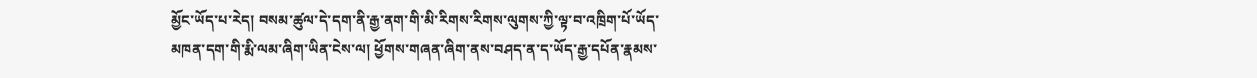མྱོང་ཡོད་པ་རེད། བསམ་ཚུལ་དེ་དག་ནི་རྒྱ་ནག་གི་མི་རིགས་རིགས་ལུགས་ཀྱི་ལྟ་བ་འཁྲིག་པོ་ཡོད་མཁན་དག་གི་རྨི་ལམ་ཞིག་ཡིན་ངེས་ལ། ཕྱོགས་གཞན་ཞིག་ནས་བཤད་ན་ད་ཡོད་རྒྱ་དཔོན་རྣམས་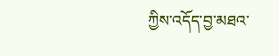ཀྱིས་འདོད་བྱ་མཐའ་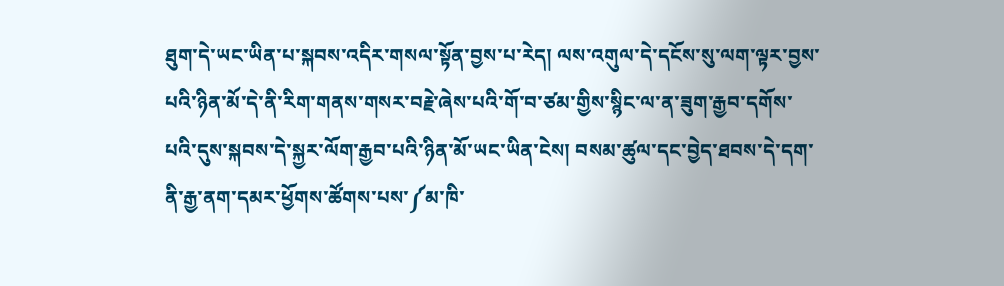ཐུག་དེ་ཡང་ཡིན་པ་སྐབས་འདིར་གསལ་སྟོན་བྱས་པ་རེད། ལས་འགུལ་དེ་དངོས་སུ་ལག་ལྟར་བྱས་པའི་ཉིན་མོ་དེ་ནི་རིག་གནས་གསར་བརྗེ་ཞེས་པའི་གོ་བ་ཙམ་གྱིས་སྙིང་ལ་ན་ཟུག་རྒྱབ་དགོས་པའི་དུས་སྐབས་དེ་སྐྱར་ལོག་རྒྱབ་པའི་ཉིན་མོ་ཡང་ཡིན་ངེས། བསམ་ཚུལ་དང་བྱེད་ཐབས་དེ་དག་ནི་རྒྱ་ནག་དམར་ཕྱོགས་ཚོགས་པས་༼མ་ཁི་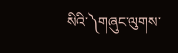སིའི་༽གཞུང་ལུགས་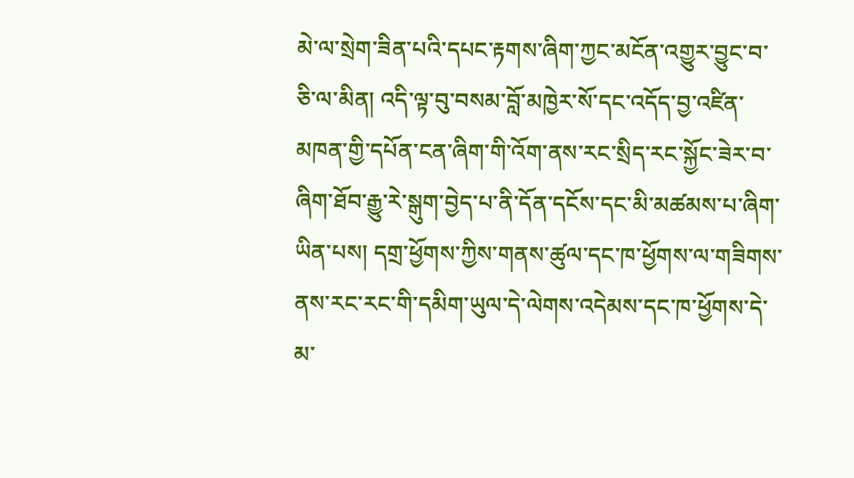མེ་ལ་སྲེག་ཟིན་པའི་དཔང་རྟགས་ཞིག་ཀྱང་མངོན་འགྱུར་བྱུང་བ་ཅི་ལ་མིན། འདི་ལྟ་བུ་བསམ་བློ་མཁྱེར་སོ་དང་འདོད་བྱ་འཛིན་མཁན་གྱི་དཔོན་ངན་ཞིག་གི་འོག་ནས་རང་སྲིད་རང་སྐྱོང་ཟེར་བ་ཞིག་ཐོབ་རྒྱུ་རེ་སྒུག་བྱེད་པ་ནི་དོན་དངོས་དང་མི་མཚམས་པ་ཞིག་ཡིན་པས། དགྲ་ཕྱོགས་ཀྱིས་གནས་ཚུལ་དང་ཁ་ཕྱོགས་ལ་གཟིགས་ནས་རང་རང་གི་དམིག་ཡུལ་དེ་ལེགས་འདེམས་དང་ཁ་ཕྱོགས་དེ་མ་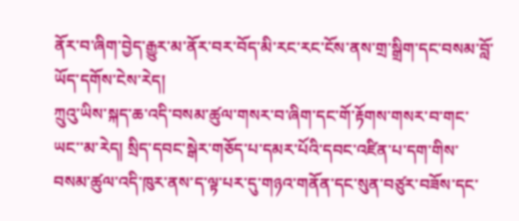ནོར་བ་ཞིག་བྱེད་རྒྱུར་མ་ནོར་བར་བོད་མི་རང་རང་ངོས་ནས་གྲ་སྒྲིག་དང་བསམ་བློ་ཡོད་དགོས་ངེས་རེད།
ཀྲུའུ་ཡིས་སྐད་ཆ་འདི་བསམ་ཚུལ་གསར་བ་ཞིག་དང་གོ་རྟོགས་གསར་བ་གང་ཡང་་མ་རེད། སྲིད་དབང་སྒེར་གཅོད་པ་དམར་པོའི་དབང་འཛིན་པ་དག་གིས་བསམ་ཚུལ་འདི་ཁུར་ནས་ད་ལྟ་པར་དུ་གཉའ་གནོན་དང་སུན་བཙུར་བཟོས་དང་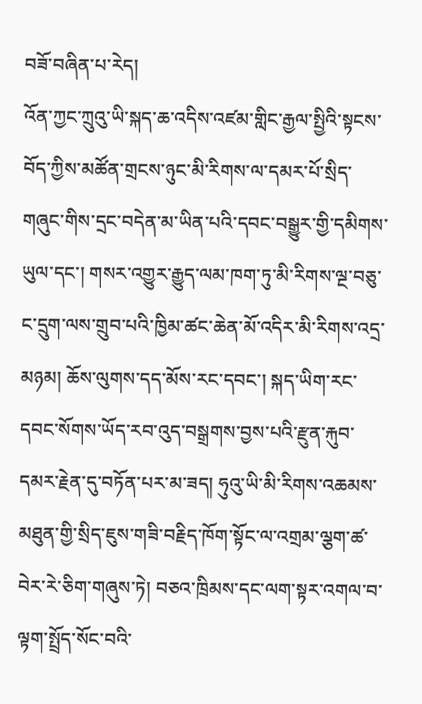བཟོ་བཞིན་པ་རེད།
འོན་ཀྱང་ཀྲུའུ་ཡི་སྐད་ཆ་འདིས་འཛམ་གླིང་རྒྱལ་སྤྱིའི་སྟངས་བོད་ཀྱིས་མཚོན་གྲངས་ཉུང་མི་རིགས་ལ་དམར་པོ་སྲིད་གཞུང་གིས་དྲང་བདེན་མ་ཡིན་པའི་དབང་བསྒྱུར་གྱི་དམིགས་ཡུལ་དང་། གསར་འགྱུར་རྒྱུད་ལམ་ཁག་ཏུ་མི་རིགས་ལྔ་བཅུ་ང་དྲུག་ལས་གྲུབ་པའི་ཁྱིམ་ཚང་ཆེན་མོ་འདིར་མི་རིགས་འདྲ་མཉམ། ཆོས་ལུགས་དད་མོས་རང་དབང་། སྐད་ཡིག་རང་དབང་སོགས་ཡོད་རབ་འུད་བསྒྲགས་བྱས་པའི་རྫུན་རྐུབ་དམར་རྗེན་དུ་བཏོན་པར་མ་ཟད། ཧུའུ་ཡི་མི་རིགས་འཆམས་མཐུན་གྱི་སྲིད་ཇུས་གཟི་བརྗིད་ཁོག་སྟོང་ལ་འགྲམ་ལྕག་ཚ་བེར་རེ་ཅིག་གཞུས་ཏེ། བཅའ་ཁྲིམས་དང་ལག་སྟར་འགལ་བ་ལྟག་སྤྲོད་སོང་བའི་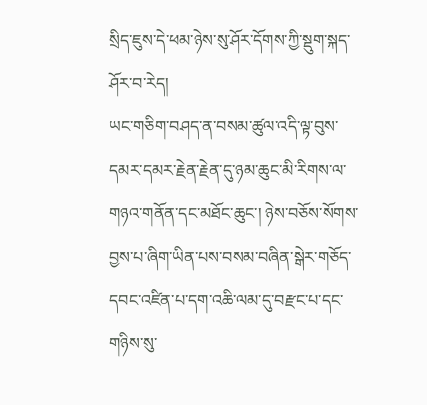སྲིད་ཇུས་དེ་ཕམ་ཉེས་སུ་ཤོར་དོགས་ཀྱི་སྡུག་སྐད་ཤོར་བ་རེད།
ཡང་གཅིག་བཤད་ན་བསམ་ཚུལ་འདི་ལྟ་བུས་དམར་དམར་རྗེན་རྗེན་དུ་ཉམ་ཆུང་མི་རིགས་ལ་གཉའ་གནོན་དང་མཐོང་ཆུང་། ཉེས་བཅོས་སོགས་བྱས་པ་ཞིག་ཡིན་པས་བསམ་བཞིན་སྒེར་གཅོད་དབང་འཛིན་པ་དག་འཆི་ལམ་དུ་བརྫང་པ་དང་གཉིས་སུ་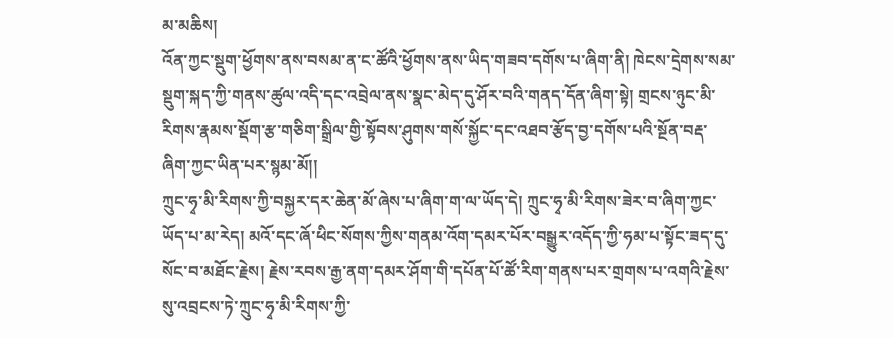མ་མཆིས།
འོན་ཀྱང་སྡུག་ཕྱོགས་ནས་བསམ་ན་ང་ཚོའི་ཕྱོགས་ནས་ཡིད་གཟབ་དགོས་པ་ཞིག་ནི། ཁེངས་དྲེགས་སམ་སྡུག་སྐད་ཀྱི་གནས་ཚུལ་འདི་དང་འབྲེལ་ནས་སྣང་མེད་དུ་ཤོར་བའི་གནད་དོན་ཞིག་སྟེ། གྲངས་ཉུང་མི་རིགས་རྣམས་སྡོག་རྩ་གཅིག་སྒྲིལ་གྱི་སྟོབས་ཤུགས་གསོ་སྐྱོང་དང་འཐབ་རྩོད་བྱ་དགོས་པའི་སྔོན་བརྡ་ཞིག་ཀྱང་ཡིན་པར་སྙམ་མོ།།
ཀྲུང་ཧྭ་མི་རིགས་ཀྱི་བསྐྱར་དར་ཆེན་མོ་ཞེས་པ་ཞིག་ག་ལ་ཡོད་དེ། ཀྲུང་ཧྭ་མི་རིགས་ཟེར་བ་ཞིག་ཀྱང་ཡོད་པ་མ་རེད། མའོ་དང་ཞོ་ཕིང་སོགས་ཀྱིས་གནམ་འོག་དམར་པོར་བསྒྱུར་འདོད་ཀྱི་ཧམ་པ་སྟོང་ཟད་དུ་སོང་བ་མཐོང་རྗེས། རྗེས་རབས་རྒྱ་ནག་དམར་ཤོག་གི་དཔོན་པོ་ཚོ་རིག་གནས་པར་གྲགས་པ་འགའི་རྗེས་སུ་འབྲངས་ཏེ་ཀྲུང་ཧྭ་མི་རིགས་ཀྱི་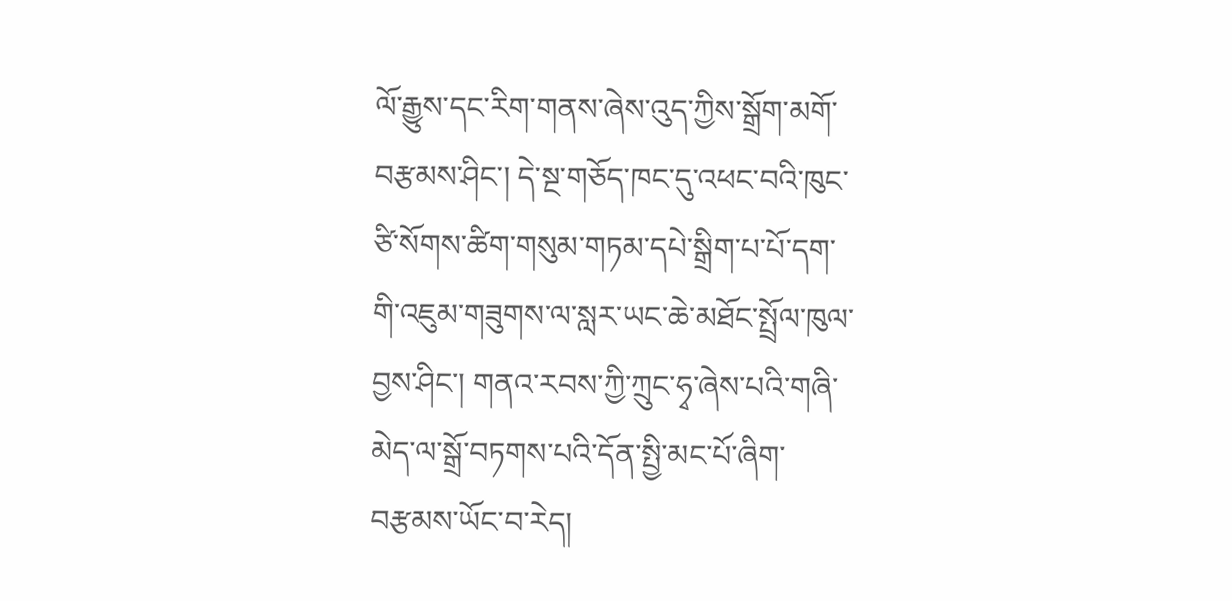ལོ་རྒྱུས་དང་རིག་གནས་ཞེས་འུད་ཀྱིས་སྒྲོག་མགོ་བརྩམས་ཤིང་། དེ་སྔ་གཅོད་ཁང་དུ་འཕང་བའི་ཁུང་ཙི་སོགས་ཚིག་གསུམ་གཏམ་དཔེ་སྒྲིག་པ་པོ་དག་གི་འཇུམ་གཟུགས་ལ་སླར་ཡང་ཆེ་མཐོང་སྤྲོལ་ཁུལ་བྱས་ཤིང་། གནའ་རབས་ཀྱི་ཀྲུང་ཧྭ་ཞེས་པའི་གཞི་མེད་ལ་སྒྲོ་བཏགས་པའི་དོན་སྤྱི་མང་པོ་ཞིག་བརྩམས་ཡོང་བ་རེད།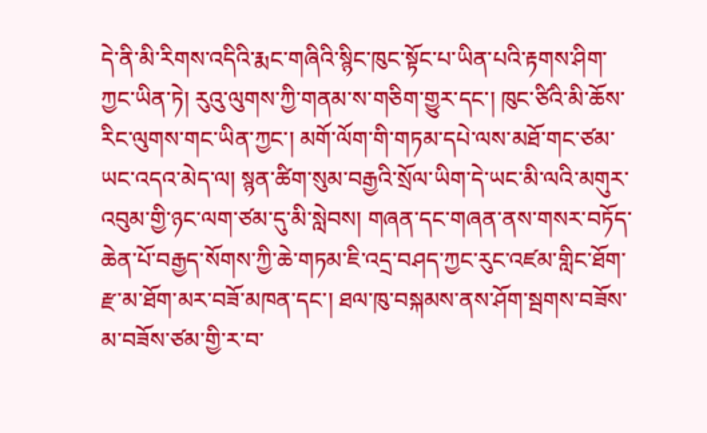དེ་ནི་མི་རིགས་འདིའི་རྨང་གཞིའི་སྙིང་ཁུང་སྟོང་པ་ཡིན་པའི་རྟགས་ཤིག་ཀྱང་ཡིན་ཏེ། རུའུ་ལུགས་ཀྱི་གནམ་ས་གཅིག་གྱུར་དང་། ཁུང་ཙིའི་མི་ཆོས་རིང་ལུགས་གང་ཡིན་ཀྱང་། མགོ་ལོག་གི་གཏམ་དཔེ་ལས་མཐོ་གང་ཙམ་ཡང་འདའ་མེད་ལ། སྙན་ཚིག་སུམ་བརྒྱའི་སྲོལ་ཡིག་དེ་ཡང་མི་ལའི་མགུར་འབུམ་གྱི་ཉང་ལག་ཙམ་དུ་མི་སླེབས། གཞན་དང་གཞན་ནས་གསར་བཏོད་ཆེན་པོ་བརྒྱད་སོགས་ཀྱི་ཆེ་གཏམ་ཇི་འདྲ་བཤད་ཀྱང་རུང་འཛམ་གླིང་ཐོག་རྫ་མ་ཐོག་མར་བཟོ་མཁན་དང་། ཐལ་ཁུ་བསྐམས་ནས་ཤོག་སྦགས་བཟོས་མ་བཟོས་ཙམ་གྱི་ར་བ་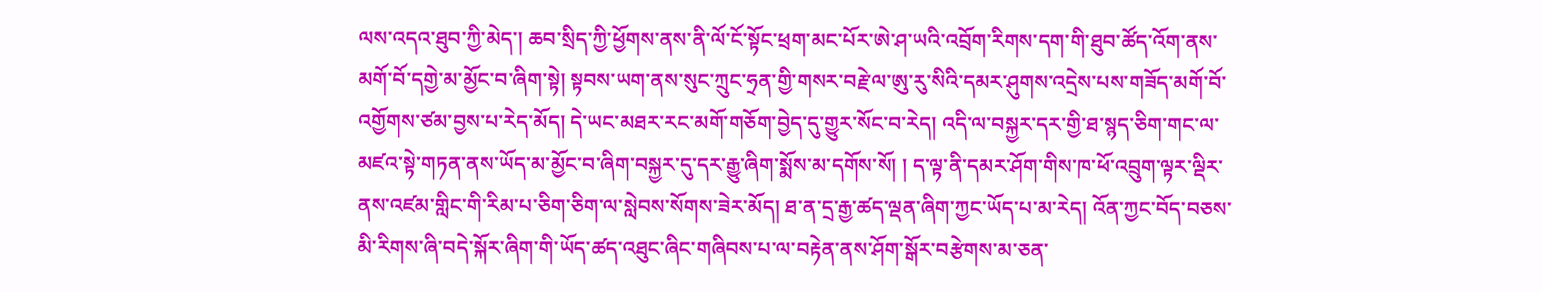ལས་འདའ་ཐུབ་ཀྱི་མེད་། ཆབ་སྲིད་ཀྱི་ཕྱོགས་ནས་ནི་ལོ་ངོ་སྟོང་ཕྲག་མང་པོར་ཨེ་ཤ་ཡའི་འབྲོག་རིགས་དག་གི་ཐུབ་ཚོད་འོག་ནས་མགོ་བོ་དགྱེ་མ་མྱོང་བ་ཞིག་སྟེ། སྟབས་ཡག་ནས་སུང་ཀྲུང་ཧྲན་གྱི་གསར་བརྗེ་ལ་ཨུ་རུ་སིའི་དམར་ཤུགས་འདྲེས་པས་གཟོད་མགོ་བོ་འགྱོགས་ཙམ་བྱས་པ་རེད་མོད། དེ་ཡང་མཐར་རང་མགོ་གཅོག་བྱེད་དུ་གྱུར་སོང་བ་རེད། འདི་ལ་བསྐྱར་དར་གྱི་ཐ་སྙད་ཅིག་གང་ལ་མཛའ་སྟེ་གཏན་ནས་ཡོད་མ་མྱོང་བ་ཞིག་བསྐྱར་དུ་དར་རྒྱུ་ཞིག་སྨོས་མ་དགོས་སོ། ། ད་ལྟ་ནི་དམར་ཤོག་གིས་ཁ་ཕོ་འབྲུག་ལྟར་ལྡིར་ནས་འཛམ་གླིང་གི་རིམ་པ་ཅིག་ཅིག་ལ་སླེབས་སོགས་ཟེར་མོད། ཐ་ན་དྲ་རྒྱ་ཚད་ལྡན་ཞིག་ཀྱང་ཡོད་པ་མ་རེད། འོན་ཀྱང་བོད་བཅས་མི་རིགས་ཞི་བདེ་སྐོར་ཞིག་གི་ཡོད་ཚད་འཐུང་ཞིང་གཞིབས་པ་ལ་བརྟེན་ནས་ཤོག་སྒོར་བརྩེགས་མ་ཅན་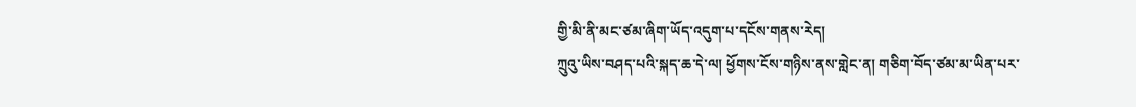གྱི་མི་ནི་མང་ཙམ་ཞིག་ཡོད་འདུག་པ་དངོས་གནས་རེད།
ཀྲུའུ་ཡིས་བཤད་པའི་སྐད་ཆ་དེ་ལ། ཕྱོགས་ངོས་གཉིས་ནས་གླེང་ན། གཅིག་བོད་ཙམ་མ་ཡིན་པར་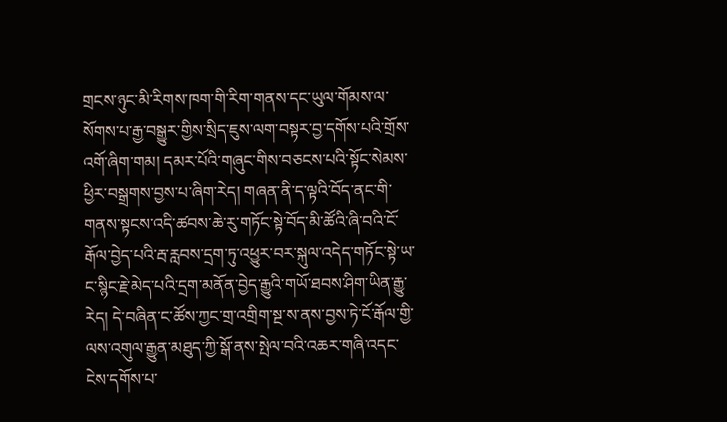གྲངས་ཉུང་མི་རིགས་ཁག་གི་རིག་གནས་དང་ཡུལ་གོམས་ལ་སོགས་པ་རྒྱ་བསྒྱུར་གྱིས་སྲིད་ཇུས་ལག་བསྟར་བྱ་དགོས་པའི་གྲོས་འགོ་ཞིག་གམ། དམར་པོའི་གཞུང་གིས་བཅངས་པའི་སྟོང་སེམས་ཕྱིར་བསྒྲགས་བྱས་པ་ཞིག་རེད། གཞན་ནི་ད་ལྟའི་བོད་ནང་གི་གནས་སྟངས་འདི་ཚབས་ཆེ་རུ་གཏོང་སྟེ་བོད་མི་ཚོའི་ཞི་བའི་ངོ་རྒོལ་བྱེད་པའི་རྦ་རླབས་དྲག་ཏུ་འཕྱུར་བར་སྐུལ་འདེད་གཏོང་སྟེ་ཡ་ང་སྙིང་རྗེ་མེད་པའི་དྲག་མནོན་བྱེད་རྒྱུའི་གཡོ་ཐབས་ཤིག་ཡིན་རྒྱུ་རེད། དེ་བཞིན་ང་ཚོས་ཀྱང་གྲ་འགྲིག་སྔ་ས་ནས་བྱས་ཏེ་ངོ་རྒོལ་གྱི་ལས་འགུལ་རྒྱུན་མཐུད་ཀྱི་སྒོ་ནས་སྤེལ་བའི་འཆར་གཞི་འདང་ངེས་དགོས་པ་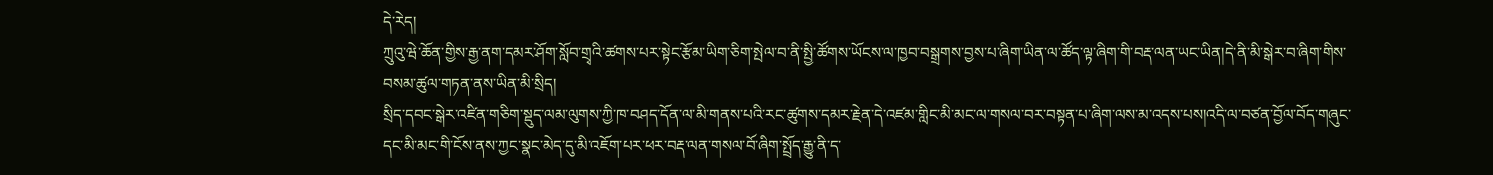དེ་རེད།
ཀྲུའུ་ཝེ་ཆོན་གྱིས་རྒྱ་ནག་དམར་ཤོག་སློབ་གྲྭའི་ཚགས་པར་སྟེང་རྩོམ་ཡིག་ཅིག་སྤེལ་བ་ནི་སྤྱི་ཚོགས་ཡོངས་ལ་ཁྱབ་བསྒྲགས་བྱས་པ་ཞིག་ཡིན་ལ་ཚོད་ལྟ་ཞིག་གི་བརྡ་ལན་ཡང་ཡིན།དེ་ནི་མི་སྒེར་བ་ཞིག་གིས་བསམ་ཚུལ་གཏན་ནས་ཡིན་མི་སྲིད།
སྲིད་དབང་སྒེར་འཛིན་གཅིག་སྡུད་ལམ་ལུགས་ཀྱི་ཁ་བཤད་དོན་ལ་མི་གནས་པའི་རང་ཚུགས་དམར་རྗེན་དེ་འཛམ་གླིང་མི་མང་ལ་གསལ་བར་བསྟན་པ་ཞིག་ལས་མ་འདས་པས།འདི་ལ་བཙན་བྱོལ་བོད་གཞུང་དང་མི་མང་གི་ངོས་ནས་ཀྱང་སྣང་མེད་དུ་མི་འཇོག་པར་ཕར་བརྡ་ལན་གསལ་བོ་ཞིག་སྤྲོད་རྒྱུ་ནི་ད་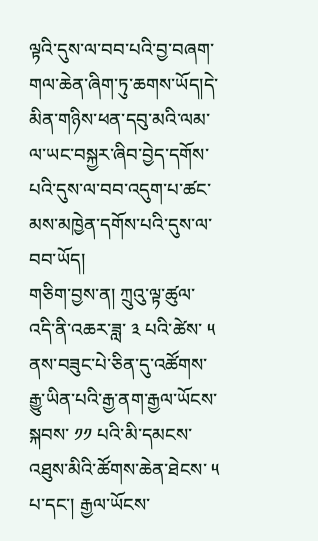ལྟའི་དུས་ལ་བབ་པའི་བྱ་བཞག་གལ་ཆེན་ཞིག་ཏུ་ཆགས་ཡོད།དེ་མིན་གཉིས་ཕན་དབུ་མའི་ལམ་ལ་ཡང་བསྐྱར་ཞིབ་བྱེད་དགོས་པའི་དུས་ལ་བབ་འདུག་པ་ཚང་མས་མཁྱེན་དགོས་པའི་དུས་ལ་བབ་ཡོད།
གཅིག་བྱས་ན། ཀྲུའུ་ལྟ་ཚུལ་འདི་ནི་འཆར་ཟླ་ ༣ པའི་ཚེས་ ༥ ནས་བཟུང་པེ་ཅིན་དུ་འཚོགས་རྒྱུ་ཡིན་པའི་རྒྱ་ནག་རྒྱལ་ཡོངས་སྐབས་ ༡༡ པའི་མི་དམངས་འཐུས་མིའི་ཚོགས་ཆེན་ཐེངས་ ༥ པ་དང་། རྒྱལ་ཡོངས་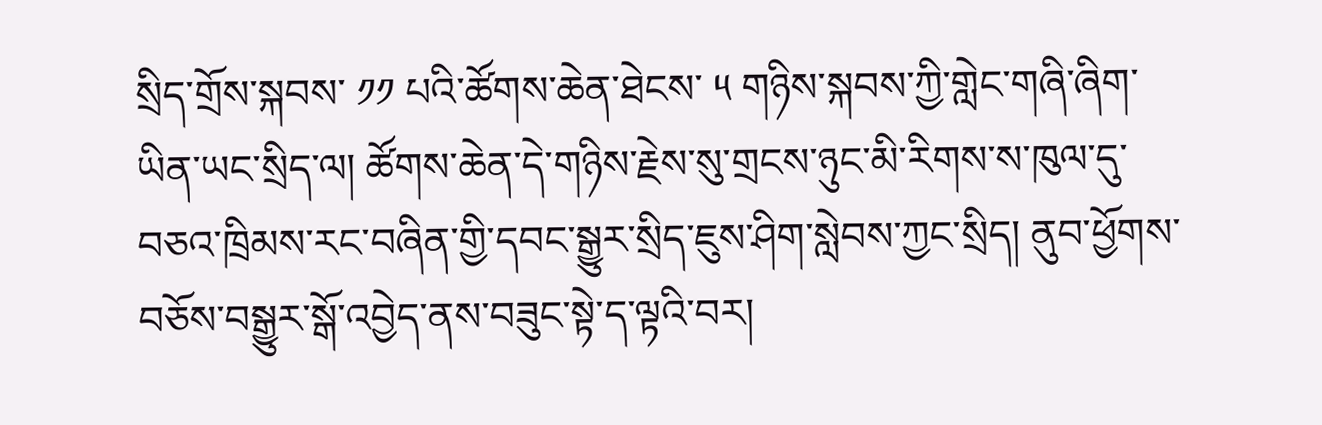སྲིད་གྲོས་སྐབས་ ༡༡ པའི་ཚོགས་ཆེན་ཐེངས་ ༥ གཉིས་སྐབས་ཀྱི་གླེང་གཞི་ཞིག་ཡིན་ཡང་སྲིད་ལ། ཚོགས་ཆེན་དེ་གཉིས་རྗེས་སུ་གྲངས་ཉུང་མི་རིགས་ས་ཁུལ་དུ་བཅའ་ཁྲིམས་རང་བཞིན་གྱི་དབང་སྒྱུར་སྲིད་ཇུས་ཤིག་སླེབས་ཀྱང་སྲིད། ནུབ་ཕྱོགས་བཅོས་བསྒྱུར་སྒོ་འབྱེད་ནས་བཟུང་སྟེ་ད་ལྟའི་བར།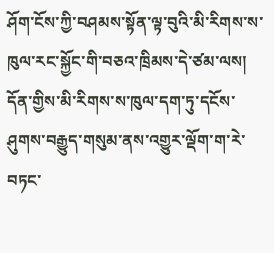ཤོག་ངོས་ཀྱི་བཤམས་སྟོན་ལྟ་བུའི་མི་རིགས་ས་ཁུལ་རང་སྐྱོང་གི་བཅའ་ཁྲིམས་དེ་ཙམ་ལས། དོན་གྱིས་མི་རིགས་ས་ཁུལ་དག་ཏུ་དངོས་ཤུགས་བརྒྱུད་གསུམ་ནས་འགྱུར་ལྡོག་ག་རེ་བཏང་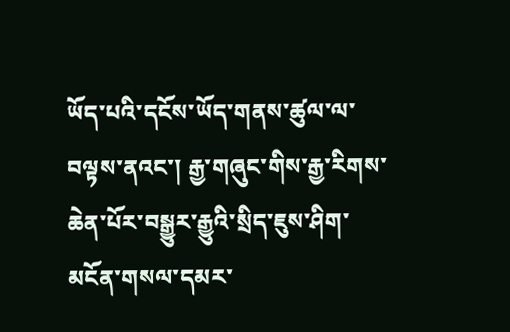ཡོད་པའི་དངོས་ཡོད་གནས་ཚུལ་ལ་བལྟས་ནའང་། རྒྱ་གཞུང་གིས་རྒྱ་རིགས་ཆེན་པོར་བསྒྱུར་རྒྱུའི་སྲིད་ཇུས་ཤིག་མངོན་གསལ་དམར་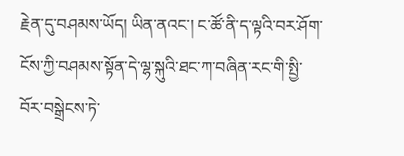རྗེན་དུ་བཤམས་ཡོད། ཡིན་ནའང་། ང་ཚོ་ནི་ད་ལྟའི་བར་ཤོག་ངོས་ཀྱི་བཤམས་སྟོན་དེ་ལྷ་སྐུའི་ཐང་ཀ་བཞིན་རང་གི་སྤྱི་བོར་བསྒྲེངས་ཏེ་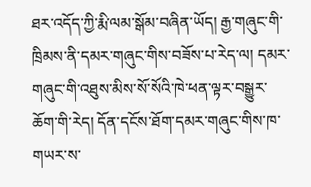ཐར་འདོད་ཀྱི་རྨི་ལམ་སྒོམ་བཞིན་ཡོད། རྒྱ་གཞུང་གི་ཁྲིམས་ནི་དམར་གཞུང་གིས་བཟོས་པ་རེད་ལ། དམར་གཞུང་གི་འཐུས་མིས་སོ་སོའི་ཁེ་ཕན་ལྟར་བསྒྱུར་ཆོག་གི་རེད། དོན་དངོས་ཐོག་དམར་གཞུང་གིས་ཁ་གཡར་ས་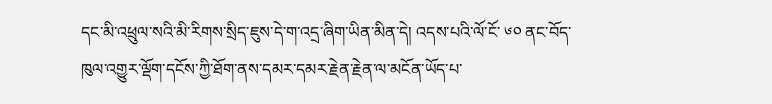དང་མི་འཕྲུལ་སའི་མི་རིགས་སྲིད་ཇུས་དེ་ག་འདྲ་ཞིག་ཡིན་མིན་དེ། འདས་པའི་ལོ་ངོ་ ༦༠ ནང་བོད་ཁུལ་འགྱུར་ལྡོག་དངོས་ཀྱི་ཐོག་ནས་དམར་དམར་རྗེན་རྗེན་ལ་མངོན་ཡོད་པ་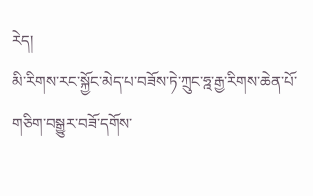རེད།
མི་རིགས་རང་སྐྱོང་མེད་པ་བཟོས་ཏེ་ཀྲུང་ཧྰ་རྒྱ་རིགས་ཆེན་པོ་གཅིག་བསྒྱུར་བཟོ་དགོས་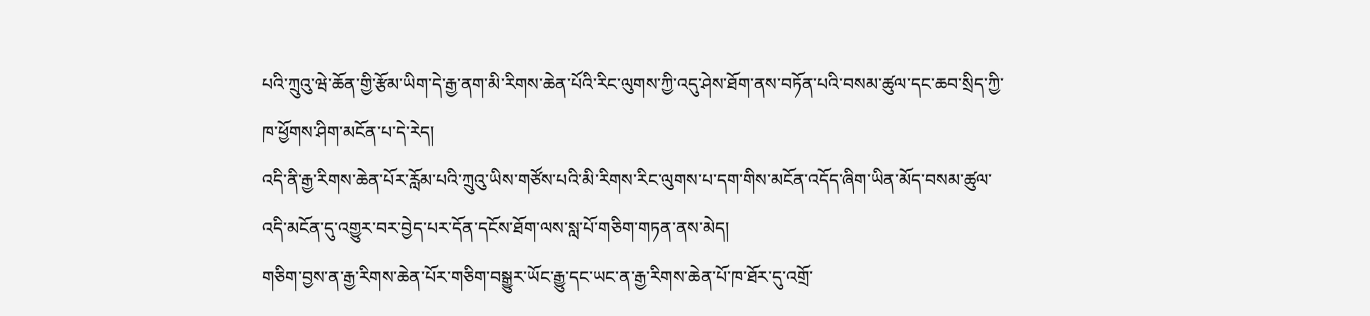པའི་ཀྲུའུ་ཝེ་ཆོན་གྱི་རྩོམ་ཡིག་དེ་རྒྱ་ནག་མི་རིགས་ཆེན་པོའི་རིང་ལུགས་ཀྱི་འདུ་ཤེས་ཐོག་ནས་བཏོན་པའི་བསམ་ཚུལ་དང་ཆབ་སྲིད་ཀྱི་ཁ་ཕྱོགས་ཤིག་མངོན་པ་དེ་རེད།
འདི་ནི་རྒྱ་རིགས་ཆེན་པོར་རློམ་པའི་ཀྲུའུ་ཡིས་གཙོས་པའི་མི་རིགས་རིང་ལུགས་པ་དག་གིས་མངོན་འདོད་ཞིག་ཡིན་མོད་བསམ་ཚུལ་འདི་མངོན་དུ་འགྱུར་བར་བྱེད་པར་དོན་དངོས་ཐོག་ལས་སླ་པོ་གཅིག་གཏན་ནས་མེད།
གཅིག་བྱས་ན་རྒྱ་རིགས་ཆེན་པོར་གཅིག་བསྒྱུར་ཡོང་རྒྱུ་དང་ཡང་ན་རྒྱ་རིགས་ཆེན་པོ་ཁ་ཐོར་དུ་འགྲོ་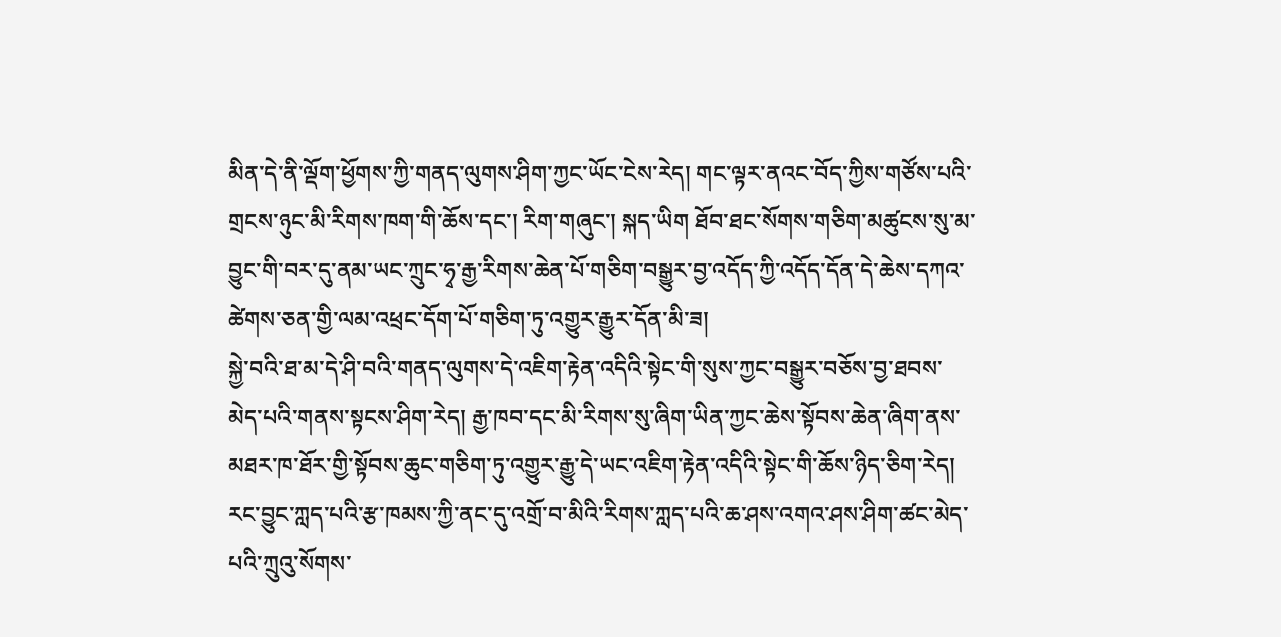མིན་དེ་ནི་ལྡོག་ཕྱོགས་ཀྱི་གནད་ལུགས་ཤིག་ཀྱང་ཡོང་ངེས་རེད། གང་ལྟར་ནའང་བོད་ཀྱིས་གཙོས་པའི་གྲངས་ཉུང་མི་རིགས་ཁག་གི་ཆོས་དང་། རིག་གཞུང་། སྐད་ཡིག ཐོབ་ཐང་སོགས་གཅིག་མཚུངས་སུ་མ་བྱུང་གི་བར་དུ་ནམ་ཡང་ཀྲུང་ཧྭ་རྒྱ་རིགས་ཆེན་པོ་གཅིག་བསྒྱུར་བྱ་འདོད་ཀྱི་འདོད་དོན་དེ་ཆེས་དཀའ་ཚེགས་ཅན་གྱི་ལམ་འཕྲང་དོག་པོ་གཅིག་ཏུ་འགྱུར་རྒྱུར་དོན་མི་ཟ།
སྐྱེ་བའི་ཐ་མ་དེ་ཤི་བའི་གནད་ལུགས་དེ་འཇིག་རྟེན་འདིའི་སྟེང་གི་སུས་ཀྱང་བསྒྱུར་བཅོས་བྱ་ཐབས་མེད་པའི་གནས་སྟངས་ཤིག་རེད། རྒྱ་ཁབ་དང་མི་རིགས་སུ་ཞིག་ཡིན་ཀྱང་ཆེས་སྟོབས་ཆེན་ཞིག་ནས་མཐར་ཁ་ཐོར་གྱི་སྟོབས་ཆུང་གཅིག་ཏུ་འགྱུར་རྒྱུ་དེ་ཡང་འཇིག་རྟེན་འདིའི་སྟེང་གི་ཆོས་ཉིད་ཅིག་རེད།
རང་བྱུང་ཀླད་པའི་རྩ་ཁམས་ཀྱི་ནང་དུ་འགྲོ་བ་མིའི་རིགས་ཀླད་པའི་ཆ་ཤས་འགའ་ཤས་ཤིག་ཚང་མེད་པའི་ཀྲུའུ་སོགས་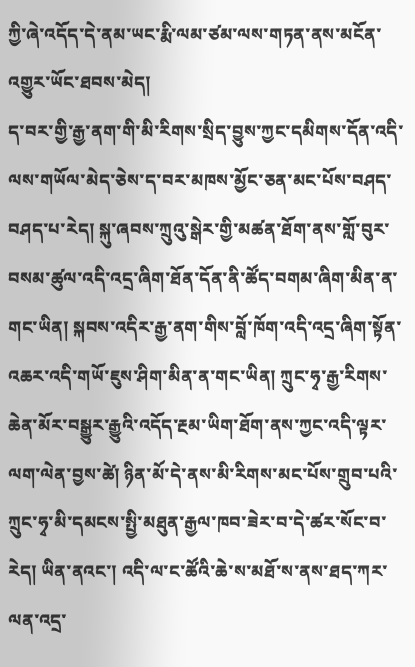ཀྱི་ཞེ་འདོད་དེ་ནམ་ཡང་རྨི་ལམ་ཙམ་ལས་གཏན་ནས་མངོན་འགྱུར་ཡོང་ཐབས་མེད།
ད་བར་གྱི་རྒྱ་ནག་གི་མི་རིགས་སྲིད་བྱུས་ཀྱང་དམིགས་དོན་འདི་ལས་གཡོལ་མེད་ཅེས་ད་བར་མཁས་མྱོང་ཅན་མང་པོས་བཤད་བཤད་པ་རེད། སྐུ་ཞབས་ཀྲུའུ་སྒེར་གྱི་མཚན་ཐོག་ནས་གློ་བུར་བསམ་ཚུལ་འདི་འདྲ་ཞིག་ཐོན་དོན་ནི་ཚོད་བགམ་ཞིག་མིན་ན་གང་ཡིན། སྐབས་འདིར་རྒྱ་ནག་གིས་བློ་ཁོག་འདི་འདྲ་ཞིག་སྟོན་འཆར་འདི་གཡོ་ཇུས་ཤིག་མིན་ན་གང་ཡིན། ཀྲུང་ཧྭ་རྒྱ་རིགས་ཆེན་མོར་བསྒྱུར་རྒྱུའི་འདོད་རྔམ་ཡིག་ཐོག་ནས་ཀྱང་འདི་ལྟར་ལག་ལེན་བྱས་ཚེ། ཉིན་མོ་དེ་ནས་མི་རིགས་མང་པོས་གྲུབ་པའི་ཀྲུང་ཧྭ་མི་དམངས་སྤྱི་མཐུན་རྒྱལ་ཁབ་ཟེར་བ་དེ་ཚར་སོང་བ་རེད། ཡིན་ནའང་། འདི་ལ་ང་ཚོའི་ཆེ་ས་མཐོ་ས་ནས་ཐད་ཀར་ལན་འདྲ་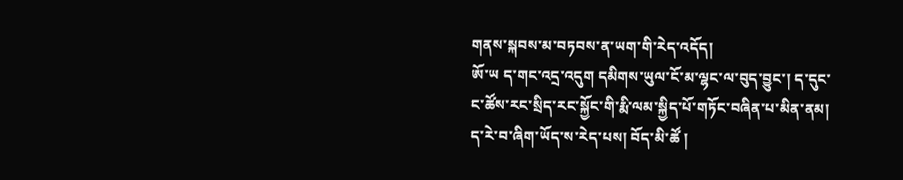གནས་སྐབས་མ་བཏབས་ན་ཡག་གི་རེད་འདོད།
ཨོ་ཡ ད་གང་འདྲ་འདུག དམིགས་ཡུལ་ངོ་མ་ལྷང་ལ་བུད་བྱུང་། ད་དུང་ང་ཚོས་རང་སྲིད་རང་སྐྱོང་གི་རྨི་ལམ་སྐྱིད་པོ་གཏོང་བཞིན་པ་མིན་ནམ། ད་རེ་བ་ཞིག་ཡོད་ས་རེད་པས། བོད་མི་ཚོ །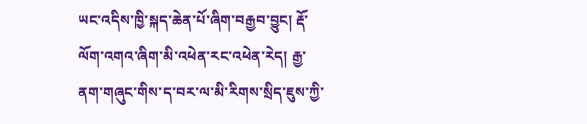ཡང་འདིས་ཁྱི་སྐད་ཆེན་པོ་ཞིག་བརྒྱབ་བྱུང། རྡོ་ལོག་འགའ་ཞིག་མི་འཕེན་རང་འཕེན་རེད། རྒྱ་ནག་གཞུང་གིས་ད་བར་ལ་མི་རིགས་སྲིད་ཇུས་ཀྱི་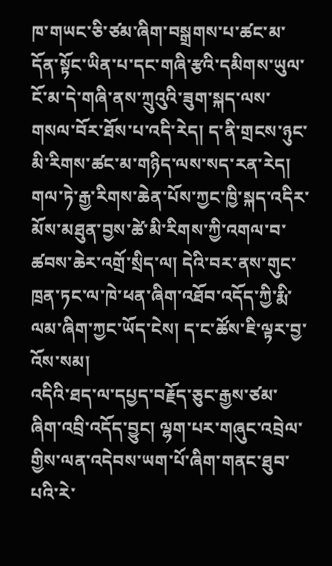ཁ་གཡང་ཅི་ཙམ་ཞིག་བསྒྲགས་པ་ཚང་མ་དོན་སྟོང་ཡིན་པ་དང་གཞི་རྩའི་དམིགས་ཡུལ་ངོ་མ་དེ་གཞི་ནས་ཀྲུའུའི་ཟུག་སྐད་ལས་གསལ་བོར་ཐོས་པ་འདི་རེད། ད་ནི་གྲངས་ཉུང་མི་རིགས་ཚང་མ་གཉིད་ལས་སད་རན་རེད། གལ་ཏེ་རྒྱ་རིགས་ཆེན་པོས་ཀྱང་ཁྱི་སྐད་འདིར་མོས་མཐུན་བྱས་ཚེ་མི་རིགས་ཀྱི་འགལ་བ་ཚབས་ཆེར་འགྲོ་སྲིད་ལ། དེའི་བར་ནས་གུང་ཁྲན་ཏང་ལ་ཁེ་ཕན་ཞིག་འཐོབ་འདོད་ཀྱི་རྨི་ལམ་ཞིག་ཀྱང་ཡོད་ངེས། ད་ང་ཚོས་ཇི་ལྟར་བྱ་འོས་སམ།
འདིའི་ཐད་ལ་དཔྱད་བརྗོད་ཅུང་རྒྱས་ཙམ་ཞིག་འབྲི་འདོད་བྱུང། ལྷག་པར་གཞུང་འབྲེལ་གྱིས་ལན་འདེབས་ཡག་པོ་ཞིག་གནང་ཐུབ་པའི་རེ་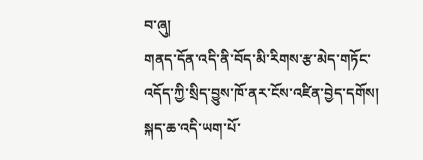བ་ཞུ།
གནད་དོན་འདི་ནི་བོད་མི་རིགས་རྩ་མེད་གཏོང་འདོད་ཀྱི་སྲིད་བྱུས་ཁོ་ནར་ངོས་འཛིན་བྱེད་དགོས། སྐད་ཆ་འདི་ཡག་པོ་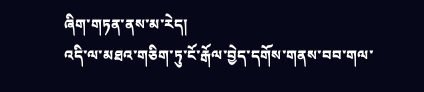ཞིག་གཏན་ནས་མ་རེད།
འདི་ལ་མཐའ་གཅིག་ཏུ་ངོ་རྒོལ་བྱེད་དགོས་གནས་བབ་གལ་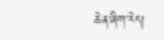ཆེན་ཞིག་རེད།